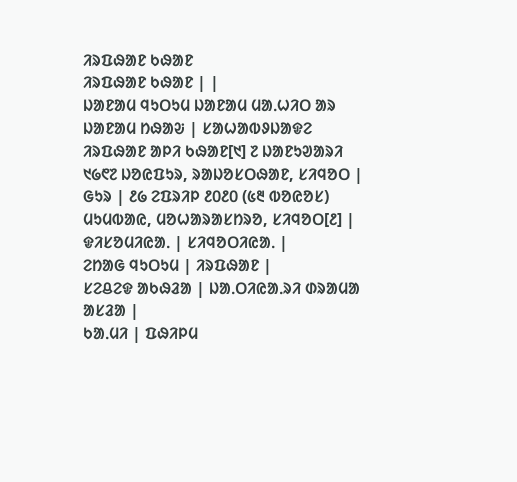ᱤᱨᱯᱷᱟᱱ ᱠᱷᱟᱱ
ᱤᱨᱯᱷᱟᱱ ᱠᱷᱟᱱ | |
ᱡᱟᱱᱟᱢ ᱧᱩᱛᱩᱢ ᱡᱟᱱᱟᱢ ᱢᱟᱹᱦᱤᱛ ᱟᱨ ᱡᱟᱱᱟᱢ ᱴᱷᱟᱶ | ᱥᱟᱦᱟᱵᱽᱡᱟᱫᱮ ᱤᱨᱯᱷᱟᱱ ᱟᱞᱤ ᱠᱷᱟᱱ[᱑] ᱗ ᱡᱟᱱᱩᱣᱟᱨᱤ ᱑᱙᱖᱗ ᱡᱚᱭᱯᱩᱨ, ᱨᱟᱡᱚᱥᱛᱷᱟᱱ, ᱥᱤᱧᱚᱛ |
ᱜᱩᱨ | ᱒᱙ ᱮᱯᱨᱤᱞ ᱒᱐᱒᱐ (᱕᱓ ᱵᱚᱭᱚᱥ) ᱢᱩᱢᱵᱟᱭ, ᱢᱚᱦᱟᱨᱟᱥᱴᱨᱚ, ᱥᱤᱧᱚᱛ[᱒] |
ᱫᱤᱥᱚᱢᱤᱭᱟᱹ | ᱥᱤᱧᱚᱛᱤᱭᱟᱹ |
ᱮᱴᱟᱜ ᱧᱩᱛᱩᱢ | ᱤᱨᱯᱷᱟᱱ |
ᱥᱮᱪᱮᱫ ᱟᱠᱷᱲᱟ | ᱡᱟᱹᱛᱤᱭᱟᱹᱨᱤ ᱰᱨᱟᱢᱟ ᱟᱥᱲᱟ |
ᱠᱟᱹᱢᱤ | ᱯᱷᱤᱞᱢ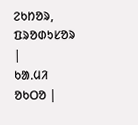ᱮᱠᱴᱚᱨ, ᱯᱨᱚᱰᱩᱥᱚᱨ |
ᱠᱟᱹᱢᱤ ᱚᱠᱛᱚ |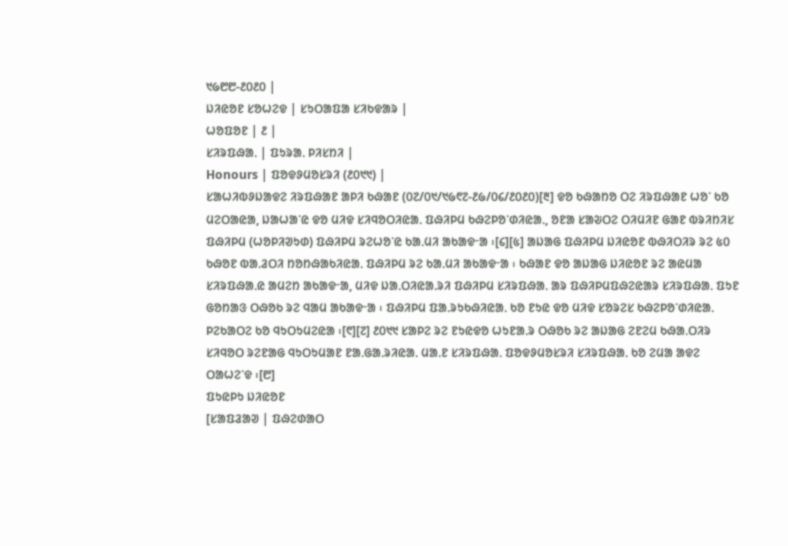᱑᱙᱘᱘-᱒᱐᱒᱐ |
ᱡᱤᱭᱚᱱ ᱥᱚᱦᱮᱫ | ᱥᱩᱛᱟᱯᱟ ᱥᱤᱠᱫᱟᱨ |
ᱦᱚᱯᱚᱱ | ᱒ |
ᱥᱤᱨᱯᱷᱟᱹ | ᱯᱩᱨᱟᱹ ᱞᱤᱥᱴᱤ |
Honours | ᱯᱚᱫᱽᱢᱚᱥᱨᱤ (᱒᱐᱑᱑) |
ᱥᱟᱦᱤᱵᱽᱡᱟᱫᱮ ᱤᱨᱯᱷᱟᱱ ᱟᱞᱤ ᱠᱷᱟᱱ (᱐᱗/᱐᱑/᱑᱙᱖᱗-᱒᱙/᱐᱔/᱒᱐᱒᱐)[᱓] ᱫᱚ ᱠᱷᱟᱴᱚ ᱛᱮ ᱤᱨᱯᱷᱟᱱ ᱦᱚᱸ ᱠᱚ ᱢᱮᱛᱟᱭᱟ, ᱡᱟᱦᱟᱸᱭ ᱫᱚ ᱢᱤᱫ ᱥᱤᱧᱚᱛᱤᱭᱟᱹ ᱯᱷᱤᱞᱢ ᱠᱷᱮᱞᱚᱸᱰᱤᱭᱟᱹ, ᱚᱱᱟ ᱥᱟᱶᱛᱮ ᱛᱤᱢᱤᱱ ᱜᱟᱱ ᱵᱨᱤᱴᱤᱥ ᱯᱷᱤᱞᱢ (ᱦᱚᱞᱤᱣᱩᱰ) ᱯᱷᱤᱞᱢ ᱨᱮᱦᱚᱸᱭ ᱠᱟᱹᱢᱤ ᱟᱠᱟᱫᱼᱟ ᱾[᱔][᱕] ᱟᱡᱟᱜ ᱯᱷᱤᱞᱢ ᱡᱤᱭᱚᱱ ᱵᱷᱤᱛᱤᱨ ᱨᱮ ᱕᱐ ᱠᱷᱚᱱ ᱵᱟᱹᱲᱛᱤ ᱴᱚᱴᱷᱟᱠᱤᱭᱟᱹ ᱯᱷᱤᱞᱢ ᱨᱮ ᱠᱟᱹᱢᱤ ᱟᱠᱟᱫᱼᱟ ᱾ ᱠᱷᱟᱱ ᱫᱚ ᱟᱡᱟᱜ ᱡᱤᱭᱚᱱ ᱨᱮ ᱟᱭᱢᱟ ᱥᱤᱨᱯᱷᱟᱹᱭ ᱟᱢᱮᱴ ᱟᱠᱟᱫᱼᱟ, ᱢᱤᱫ ᱡᱟᱹᱛᱤᱭᱟᱹᱨᱤ ᱯᱷᱤᱞᱢ ᱥᱤᱨᱯᱷᱟᱹ ᱟᱨ ᱯᱷᱤᱞᱢᱯᱷᱮᱭᱟᱨ ᱥᱤᱨᱯᱷᱟᱹ ᱯᱩᱱ ᱜᱚᱴᱟᱝ ᱛᱷᱚᱠ ᱨᱮ ᱧᱟᱢ ᱟᱠᱟᱫᱼᱟ ᱾ ᱯᱷᱤᱞᱢ ᱯᱟᱹᱨᱩᱠᱷᱤᱭᱟᱹ ᱠᱚ ᱱᱩᱭ ᱫᱚ ᱢᱤᱫ ᱥᱚᱨᱮᱥ ᱠᱷᱮᱞᱚᱸᱰᱤᱭᱟᱹ ᱞᱮᱠᱟᱛᱮ ᱠᱚ ᱧᱩᱛᱩᱢᱮᱭᱟ ᱾[᱖][᱗] ᱒᱐᱑᱑ ᱥᱟᱞᱮ ᱨᱮ ᱱᱩᱭᱫᱚ ᱦᱩᱱᱟᱹᱨ ᱛᱷᱚᱠ ᱨᱮ ᱟᱡᱟᱜ ᱮᱱᱮᱢ ᱠᱷᱟᱹᱛᱤᱨ ᱥᱤᱧᱚᱛ ᱨᱮᱱᱟᱜ ᱧᱩᱛᱩᱢᱟᱱ ᱱᱟᱹᱜᱟᱹᱨᱤᱭᱟᱹ ᱢᱟᱹᱱ ᱥᱤᱨᱯᱷᱟᱹ ᱯᱚᱫᱽᱢᱚᱥᱨᱤ ᱥᱤᱨᱯᱷᱟᱹ ᱠᱚ ᱮᱢᱟ ᱟᱫᱮ ᱛᱟᱦᱮᱸᱫ ᱾[᱘]
ᱯᱩᱭᱞᱩ ᱡᱤᱭᱚᱱ
[ᱥᱟᱯᱲᱟᱣ | ᱯᱷᱮᱰᱟᱛ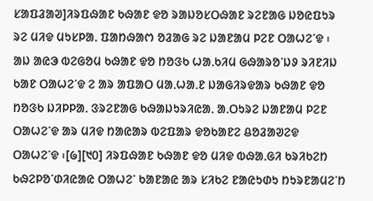ᱥᱟᱯᱲᱟᱣ]ᱤᱨᱯᱷᱟᱱ ᱠᱷᱟᱱ ᱫᱚ ᱨᱟᱡᱚᱥᱛᱷᱟᱱ ᱨᱮᱱᱟᱜ ᱡᱚᱭᱯᱩᱨ ᱨᱮ ᱢᱤᱫ ᱢᱩᱥᱞᱟᱹ ᱯᱟᱴᱷᱟᱬ ᱚᱲᱟᱜ ᱨᱮ ᱡᱟᱱᱟᱢ ᱞᱮᱱ ᱛᱟᱦᱮᱸᱫ ᱾ ᱟᱡ ᱟᱭᱳ ᱵᱮᱜᱚᱢ ᱠᱷᱟᱱ ᱫᱚ ᱴᱚᱝᱠ ᱦᱟᱹᱠᱤᱢ ᱜᱷᱟᱨᱚᱸᱡᱽ ᱨᱤᱱᱤᱡ ᱠᱟᱱ ᱛᱟᱦᱮᱸᱫ ᱮ ᱟᱨ ᱟᱯᱟᱛ ᱢᱟᱹᱦᱟᱹᱱ ᱡᱟᱜᱤᱨᱫᱟᱨ ᱠᱷᱟᱱ ᱫᱚ ᱴᱚᱝᱠ ᱡᱤᱞᱞᱟᱹ ᱝᱨᱮᱱᱟᱜ ᱠᱷᱟᱡᱩᱨᱤᱭᱟᱹ ᱟᱹᱛᱩᱨᱮ ᱡᱟᱱᱟᱢ ᱞᱮᱱ ᱛᱟᱦᱮᱸᱫ ᱟᱨ ᱢᱤᱫ ᱴᱟᱭᱟᱨ ᱵᱮᱯᱟᱨ ᱫᱚᱠᱟᱱᱮ ᱪᱚᱲᱟᱣᱮᱫ ᱛᱟᱦᱮᱸᱫ ᱾[᱙][᱑᱐] ᱤᱨᱯᱷᱟᱱ ᱠᱷᱟᱱ ᱫᱚ ᱢᱤᱫ ᱵᱷᱟᱹᱜᱤ ᱠᱨᱤᱠᱮᱴ ᱠᱷᱮᱞᱚᱸᱰᱤᱭᱟᱭ ᱛᱟᱦᱮᱸ ᱠᱟᱱᱟᱭ ᱟᱨ ᱥᱤᱠᱮ ᱱᱟᱭᱩᱰᱩ ᱴᱩᱨᱱᱟᱢᱮᱸᱴ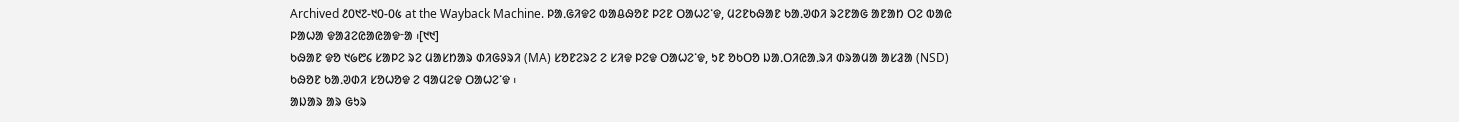Archived ᱒᱐᱑᱗-᱑᱐-᱐᱕ at the Wayback Machine. ᱞᱟᱹᱜᱤᱫᱮ ᱵᱟᱪᱷᱚᱱ ᱞᱮᱱ ᱛᱟᱦᱮᱸᱫ, ᱢᱮᱱᱠᱷᱟᱱ ᱠᱟᱹᱣᱰᱤ ᱨᱮᱱᱟᱜ ᱟᱱᱟᱴ ᱛᱮ ᱵᱟᱭ ᱞᱟᱦᱟ ᱫᱟᱲᱮᱭᱟᱭᱟᱫᱼᱟ ᱾[᱑᱑]
ᱠᱷᱟᱱ ᱫᱚ ᱑᱙᱘᱔ ᱥᱟᱞᱮ ᱨᱮ ᱢᱟᱥᱴᱟᱨ ᱰᱤᱜᱽᱨᱤ (MA) ᱥᱚᱱᱮᱨᱮ ᱮ ᱥᱤᱫ ᱞᱮᱫ ᱛᱟᱦᱮᱸᱫ, ᱩᱱ ᱚᱠᱛᱚ ᱡᱟᱹᱛᱤᱭᱟᱹᱨᱤ ᱰᱨᱟᱢᱟ ᱟᱥᱲᱟ (NSD) ᱠᱷᱚᱱ ᱠᱟᱹᱣᱰᱤ ᱥᱚᱦᱚᱫ ᱮ ᱧᱟᱢᱮᱫ ᱛᱟᱦᱮᱸᱫ ᱾
ᱟᱡᱟᱨ ᱟᱨ ᱜᱩᱨ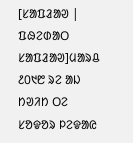[ᱥᱟᱯᱲᱟᱣ | ᱯᱷᱮᱰᱟᱛ ᱥᱟᱯᱲᱟᱣ]ᱢᱟᱨᱪ ᱒᱐᱑᱘ ᱨᱮ ᱟᱡ ᱴᱣᱤᱴ ᱛᱮ ᱥᱚᱫᱚᱨ ᱞᱮᱫᱟᱭ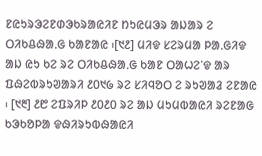ᱱᱭᱩᱨᱳᱮᱱᱰᱳᱠᱨᱟᱭᱤᱱ ᱴᱩᱭᱢᱳᱨ ᱟᱡᱟᱨ ᱮ ᱛᱤᱠᱪᱷᱟᱹᱜ ᱠᱟᱱᱟᱭ ᱾[᱑᱒] ᱢᱤᱫ ᱥᱮᱨᱢᱟ ᱞᱟᱹᱜᱤᱫ ᱟᱡ ᱭᱩ ᱠᱮ ᱨᱮ ᱛᱤᱠᱪᱷᱟᱹᱜ ᱠᱟᱱ ᱛᱟᱦᱮᱸᱫ ᱟᱨ ᱯᱷᱮᱵᱨᱩᱣᱟᱨᱤ ᱒᱐᱑᱙ ᱨᱮ ᱥᱤᱧᱚᱛ ᱮ ᱨᱩᱣᱟᱲ ᱮᱱᱟᱭ ᱾ [᱑᱓] ᱒᱘ ᱮᱯᱨᱤᱞ ᱒᱐᱒᱐ ᱨᱮ ᱟᱡ ᱢᱩᱢᱵᱟᱭᱤ ᱨᱮᱱᱟᱜ ᱠᱳᱠᱚᱞᱟ ᱫᱷᱤᱨᱩᱵᱷᱟᱭᱤ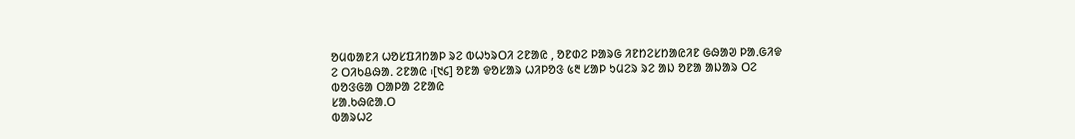ᱚᱢᱵᱟᱱᱤ ᱦᱚᱥᱯᱤᱴᱟᱞ ᱨᱮ ᱵᱦᱩᱨᱛᱤ ᱮᱱᱟᱭ , ᱚᱱᱰᱮ ᱞᱟᱨᱜ ᱤᱱᱴᱮᱥᱴᱟᱭᱤᱱ ᱜᱷᱟᱣ ᱞᱟᱹᱜᱤᱫ ᱮ ᱛᱤᱠᱪᱷᱟᱹ ᱮᱱᱟᱭ ᱾[᱑᱔] ᱚᱱᱟ ᱫᱚᱥᱟᱨ ᱦᱤᱞᱚᱝ ᱕᱓ ᱥᱟᱞ ᱩᱢᱮᱨ ᱨᱮ ᱟᱡ ᱚᱱᱟ ᱟᱡᱟᱨ ᱛᱮ ᱵᱚᱝᱜᱟ ᱛᱟᱞᱟ ᱮᱱᱟᱭ
ᱥᱟᱹᱠᱷᱭᱟᱹᱛ
ᱵᱟᱨᱦᱮ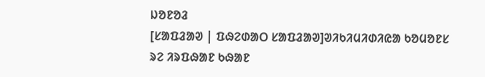ᱡᱚᱱᱚᱲ
[ᱥᱟᱯᱲᱟᱣ | ᱯᱷᱮᱰᱟᱛ ᱥᱟᱯᱲᱟᱣ]ᱣᱤᱠᱤᱢᱤᱰᱤᱭᱟ ᱠᱚᱢᱚᱱᱥ ᱨᱮ ᱤᱨᱯᱷᱟᱱ ᱠᱷᱟᱱ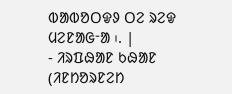ᱵᱟᱵᱚᱛᱫᱽ ᱛᱮ ᱨᱮᱫ ᱢᱮᱱᱟᱜᱼᱟ ᱾. |
- ᱤᱨᱯᱷᱟᱱ ᱠᱷᱟᱱ (ᱤᱱᱴᱚᱨᱱᱮᱴ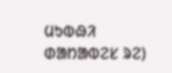ᱢᱩᱵᱷᱤ ᱰᱟᱴᱟᱵᱮᱥ ᱨᱮ)